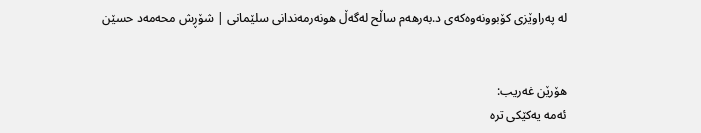له‌ په‌راوێزى كۆبوونه‌وه‌كه‌ى د.به‌رهه‌م ساڵح له‌گه‌ڵ هونه‌رمه‌ندانى سلێمانى | شۆڕش محه‌مه‌د حسێن


هۆرێن غه‌ریب:
ئه‌مه‌ یه‌كێكى تره‌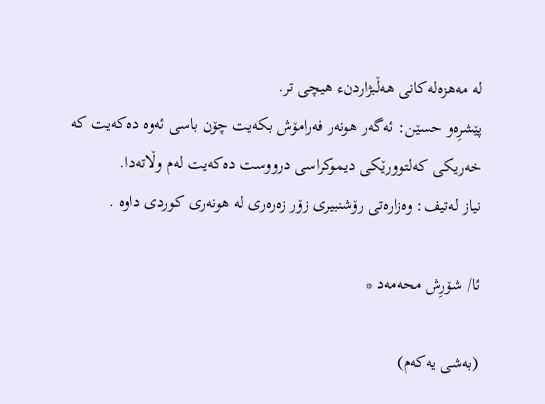له‌ مه‌هزه‌له‌كانى هه‌ڵبژاردنء هیچى تر.
پێشرِه‌و حسێن: ئه‌گه‌ر هونه‌ر فه‌رامۆش بكه‌یت چۆن باسى ئه‌وه‌ ده‌كه‌یت كه‌ خه‌ریكى كه‌لتوورێكى دیموكراسى درووست ده‌كه‌یت له‌م وڵاته‌دا.
نیاز له‌تیف: وه‌زاره‌تى رۆشنبیرى زۆر زه‌ره‌رى له‌ هونه‌رى كوردى داوه‌ .

ئا/ شۆرِش محه‌مه‌د *

(به‌شى یه‌كه‌م)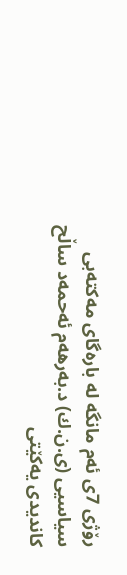رۆژى 7ى ئه‌م مانگه‌ له‌ باره‌گاى مه‌كته‌بى سیاسیى (ى.ن.ك) د.به‌رهه‌م ئه‌حمه‌د ساڵح كاندیدى یه‌كێتى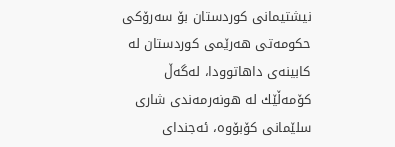نیشتیمانى كوردستان بۆ سه‌رۆكى حكومه‌تى هه‌رێمى كوردستان له‌ كابینه‌ى داهاتوودا، له‌گه‌ڵ كۆمه‌ڵێك له‌ هونه‌رمه‌ندى شارى سلێمانى كۆبۆوه‌، ئه‌جنداى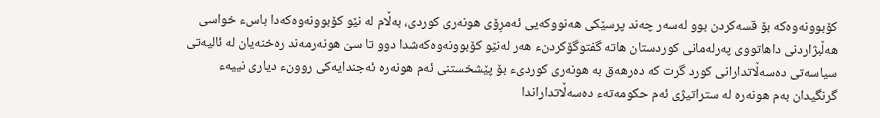كۆبوونه‌وه‌كه‌ بۆ قسه‌كردن بوو له‌سه‌ر چه‌ند پرسێكى هه‌نووكه‌یى ئه‌مرِۆى هونه‌رى كوردى، به‌ڵام له‌ نێو كۆبوونه‌وه‌كه‌دا باسء خواسى هه‌ڵبژاردنى داهاتووى په‌رله‌مانى كوردستان هاته‌ گفتوگۆكردنء هه‌ر له‌نێو كۆبوونه‌وه‌كه‌شدا دوو تا سىَ هونه‌رمه‌ند ره‌خنه‌یان له‌ ئالیه‌تى سیاسه‌تى ده‌سه‌ڵاتدارانى كورد گرت كه‌ ده‌رهه‌ق به‌ هونه‌رى كوردىء بۆ پێشخستنى ئه‌م هونه‌ره‌ ئه‌جندایه‌كى روونء دیارى نییه‌ء گرنگیدان به‌م هونه‌ره‌ له‌ ستراتیژى ئه‌م حكومه‌ته‌ء ده‌سه‌ڵاتداراندا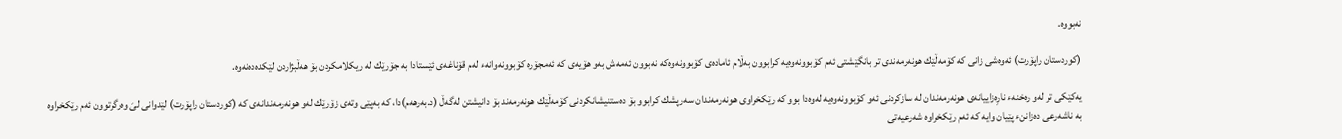نه‌بووه‌.

(كوردستان راپۆرت) ئه‌وه‌شى زانى كه‌ كۆمه‌ڵێك هونه‌رمه‌ندى تر بانگێشتى ئه‌م كۆبوونه‌وه‌یه‌ كرابوون به‌ڵام ئاماده‌ى كۆبوونه‌وه‌كه‌ نه‌بوون ئه‌مه‌ش به‌و هۆیه‌ى كه‌ ئه‌مجۆره‌ كۆبوونه‌وانه‌ء له‌م قۆناغه‌ى ئێستادا به‌ جۆرێك له‌ ریكلامكردن بۆ هه‌ڵبژاردن لێكده‌ده‌نه‌وه‌.

یه‌كێكى تر له‌و ره‌خنه‌ء نارِه‌زاییانه‌ى هونه‌رمه‌ندان له‌ سازكردنى ئه‌و كۆبوونه‌وه‌یه‌ له‌وه‌دا بوو كه‌ رێكخراوى هونه‌رمه‌ندان سه‌رپشك كرابوو بۆ ده‌ستنیشانكردنى كۆمه‌ڵێك هونه‌رمه‌ند بۆ دانیشتن له‌گه‌ڵ (د.به‌رهه‌م)دا، كه‌ به‌پێى وته‌ى زۆرێك له‌و هونه‌رمه‌ندانه‌ى كه‌ (كوردستان راپۆرت) لێدوانى لىَ وه‌رگرتوون ئه‌م رێكخراوه‌ به‌ ناشه‌رعى ده‌زاننء پێیان وایه‌ كه‌ ئه‌م رێكخراوه‌ شه‌رعیه‌تى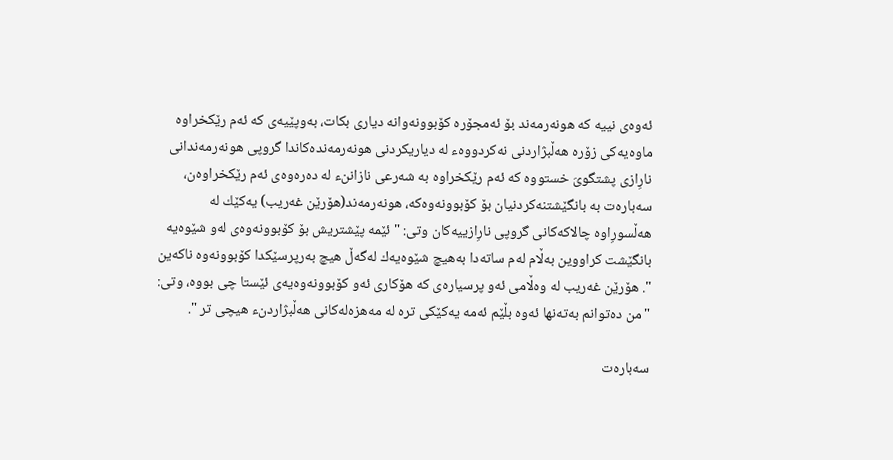ئه‌وه‌ى نییه‌ كه‌ هونه‌رمه‌ند بۆ ئه‌مجۆره‌ كۆبوونه‌وانه‌ دیارى بكات، به‌وپێیه‌ى كه‌ ئه‌م رێكخراوه‌ ماوه‌یه‌كى زۆره‌ هه‌ڵبژاردنى نه‌كردووه‌ء له‌ دیاریكردنى هونه‌رمه‌نده‌كاندا گروپى هونه‌رمه‌ندانى نارِازى پشتگوىَ خستووه‌ كه‌ ئه‌م رێكخراوه‌ به‌ شه‌رعى نازاننء له‌ ده‌ره‌وه‌ى ئه‌م رێكخراوه‌ن، سه‌باره‌ت به‌ بانگێشتنه‌كردنیان بۆ كۆبوونه‌وه‌كه‌، هونه‌رمه‌ند(هۆرێن غه‌ریب) یه‌كێك له‌ هه‌ڵسورِاوه‌ چالاكه‌كانى گروپى نارِازییه‌كان وتى: "ئێمه‌ پێشتریش بۆ كۆبوونه‌وه‌ى له‌و شێوه‌یه‌ بانگێشت كراووین به‌ڵام له‌م ساته‌دا به‌هیچ شێوه‌یه‌ك له‌گه‌ڵ هیچ به‌رپرسێكدا كۆبوونه‌وه‌ ناكه‌ین ". هۆرێن غه‌ریب له‌ وه‌ڵامى ئه‌و پرسیاره‌ى كه‌ هۆكارى ئه‌و كۆبوونه‌وه‌یه‌ى ئێستا چى بووه‌، وتى: "من ده‌توانم به‌ته‌نها ئه‌وه‌ بڵێم ئه‌مه‌ یه‌كێكى تره‌ له‌ مه‌هزه‌له‌كانى هه‌ڵبژاردنء هیچى تر ".

سه‌باره‌ت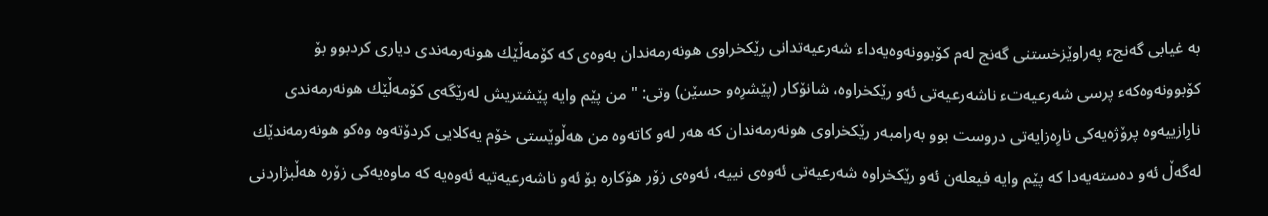به‌ غیابى گه‌نجء په‌راوێزخستنى گه‌نج له‌م كۆبوونه‌وه‌یه‌داء شه‌رعیه‌تدانى رێكخراوى هونه‌رمه‌ندان به‌وه‌ى كه‌ كۆمه‌ڵێك هونه‌رمه‌ندى دیارى كردبوو بۆ كۆبوونه‌وه‌كه‌ء پرسى شه‌رعیه‌تء ناشه‌رعیه‌تى ئه‌و رێكخراوه‌، شانۆكار (پێشرِه‌و حسێن) وتى: " من پێم وایه‌ پێشتریش له‌رێگه‌ى كۆمه‌ڵێك هونه‌رمه‌ندى نارِازییه‌وه‌ پرۆژه‌یه‌كى نارِه‌زایه‌تى دروست بوو به‌رامبه‌ر رێكخراوى هونه‌رمه‌ندان كه‌ هه‌ر له‌و كاته‌وه‌ من هه‌ڵوێستى خۆم یه‌كلایى كردۆته‌وه‌ وه‌كو هونه‌رمه‌ندێك له‌گه‌ڵ ئه‌و ده‌سته‌یه‌دا كه‌ پێم وایه‌ فیعله‌ن ئه‌و رێكخراوه‌ شه‌رعیه‌تى ئه‌وه‌ى نییه‌، ئه‌وه‌ى زۆر هۆكاره‌ بۆ ئه‌و ناشه‌رعیه‌تیه‌ ئه‌وه‌یه‌ كه‌ ماوه‌یه‌كى زۆره‌ هه‌ڵبژاردنى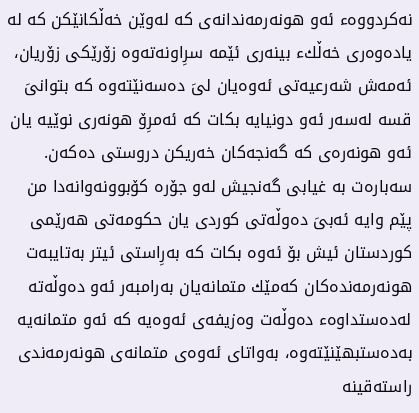نه‌كردووه‌ء ئه‌و هونه‌رمه‌ندانه‌ى كه‌ له‌وێن خه‌ڵكانێكن كه‌ له‌ یاده‌وه‌رى خه‌ڵكء بینه‌رى ئێمه‌ سرِاونه‌ته‌وه‌ زۆرێكى زۆریان، ئه‌مه‌ش شه‌رعیه‌تى ئه‌وه‌یان لىَ ده‌سه‌نێته‌وه‌ كه‌ بتوانىَ قسه‌ له‌سه‌ر ئه‌و دونیایه‌ بكات كه‌ ئه‌مرِۆ هونه‌رى نوێیه‌ یان ئه‌و هونه‌ره‌ى كه‌ گه‌نجه‌كان خه‌ریكن دروستى ده‌كه‌ن. سه‌باره‌ت به‌ غیابى گه‌نجیش له‌و جۆره‌ كۆبوونه‌وانه‌دا من پێم وایه‌ ئه‌بىَ ده‌وڵه‌تى كوردى یان حكومه‌تى هه‌رێمى كوردستان ئیش بۆ ئه‌وه‌ بكات كه‌ به‌رِاستى ئیتر به‌تایبه‌ت هونه‌رمه‌نده‌كان كه‌مێك متمانه‌یان به‌رامبه‌ر ئه‌و ده‌وڵه‌ته‌ له‌ده‌ستداوه‌ء ده‌وڵه‌ت وه‌زیفه‌ى ئه‌وه‌یه‌ كه‌ ئه‌و متمانه‌یه‌ به‌ده‌ستبهێنێته‌وه‌، به‌واتاى ئه‌وه‌ى متمانه‌ى هونه‌رمه‌ندى راسته‌قینه‌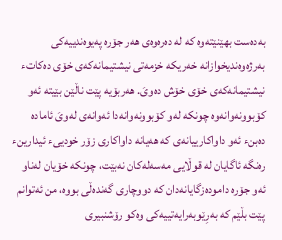به‌ده‌ست بهێنێته‌وه‌ كه‌ له‌ ده‌ره‌وه‌ى هه‌ر جۆره‌ په‌یوه‌ندییه‌كى به‌رژه‌وه‌ندیخوازانه‌ خه‌ریكه‌ خزمه‌تى نیشتیمانه‌كه‌ى خۆى ده‌كاتء نیشتیمانه‌كه‌ى خۆى خۆش ده‌وىَ. هه‌ربۆیه‌ پێت ناڵێن بێیته‌ ئه‌و كۆبوونه‌وانه‌وه‌ چونكه‌ له‌و كۆبوونه‌وانه‌دا ئه‌وانه‌ى له‌وىَ ئاماده‌ ده‌بنء ئه‌و داواكارییانه‌ى كه‌ هه‌یانه‌ داواكارى زۆر خودیىء ئیدارینء ره‌نگه‌ ئاگایان له‌ قوڵایى مه‌سه‌له‌كان نه‌بێت، چونكه‌ خۆیان له‌ناو ئه‌و جۆره‌ داموده‌زگایانه‌دان كه‌ دووچارى گه‌نده‌ڵى بووه‌، من ئه‌توانم پێت بڵێم كه‌ به‌رِێوبه‌رایه‌تییه‌كى وه‌كو رۆشنبیرى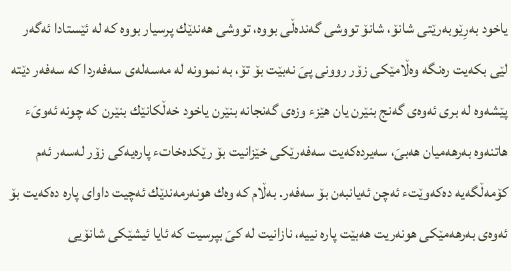یاخود به‌رِێوبه‌رێتى شانۆ، شانۆ تووشى گه‌نده‌ڵى بووه‌، تووشى هه‌ندێك پرسیار بووه‌ كه‌ له‌ ئێستادا ئه‌گه‌ر لێى بكه‌یت ره‌نگه‌ وه‌ڵامێكى زۆر روونى پىَ نه‌بێت بۆ تۆ، به‌ نموونه‌ له‌ مه‌سه‌له‌ى سه‌فه‌ردا كه‌ سه‌فه‌ر دێته‌ پێشه‌وه‌ له‌ برى ئه‌وه‌ى گه‌نج بنێرن یان هێزء وزه‌ى گه‌نجانه‌ بنێرن یاخود خه‌ڵكانێك بنێرن كه‌ چونه‌ ئه‌وىَء هاتنه‌وه‌ به‌رهه‌میان هه‌بىَ، سه‌یرده‌كه‌یت سه‌فه‌رێكى خێزانیت بۆ رێكده‌خاتء پاره‌یه‌كى زۆر له‌سه‌ر ئه‌م كۆمه‌ڵگه‌یه‌ ده‌كه‌وێتء ئه‌چن ئه‌یانبه‌ن بۆ سه‌فه‌ر. به‌ڵام كه‌ وه‌ك هونه‌رمه‌ندێك ئه‌چیت داواى پاره‌ ده‌كه‌یت بۆ ئه‌وه‌ى به‌رهه‌مێكى هونه‌ریت هه‌بێت پاره‌ نییه‌، نازانیت له‌ كىَ بپرسیت كه‌ ئایا ئیشێكى شانۆیى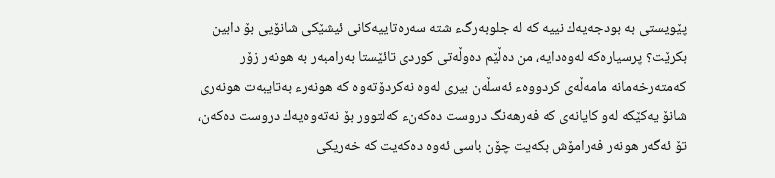پێویستى به‌ بودجه‌یه‌ك نییه‌ كه‌ له‌ جلوبه‌رگء شته‌ سه‌ره‌تاییه‌كانى ئیشێكى شانۆیى بۆ دابین بكرێت؟ پرسیاره‌كه‌ له‌وه‌دایه‌، من ده‌ڵێم ده‌وڵه‌تى كوردى تائێستا به‌رامبه‌ر به‌ هونه‌ر زۆر كه‌مته‌رخه‌مانه‌ مامه‌ڵه‌ى كردووه‌ء ئه‌سڵه‌ن بیرى له‌وه‌ نه‌كردۆته‌وه‌ كه‌ هونه‌رء به‌تایبه‌ت هونه‌رى شانۆ یه‌كێكه‌ له‌و كایانه‌ى كه‌ فه‌رهه‌نگ دروست ده‌كه‌نء كه‌لتوور بۆ نه‌ته‌وه‌یه‌ك دروست ده‌كه‌ن، تۆ ئه‌گه‌ر هونه‌ر فه‌رامۆش بكه‌یت چۆن باسى ئه‌وه‌ ده‌كه‌یت كه‌ خه‌ریكى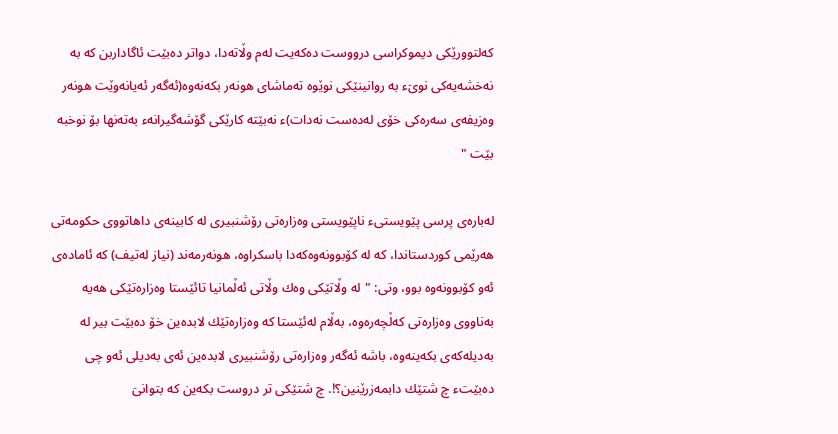كه‌لتوورێكى دیموكراسى درووست ده‌كه‌یت له‌م وڵاته‌دا، دواتر ده‌بێت ئاگاداربن كه‌ به‌ نه‌خشه‌یه‌كى نوىَء به‌ روانینێكى نوێوه‌ ته‌ماشاى هونه‌ر بكه‌نه‌وه‌(ئه‌گه‌ر ئه‌یانه‌وێت هونه‌ر وه‌زیفه‌ى سه‌ره‌كى خۆى له‌ده‌ست نه‌دات)ء نه‌بێته‌ كارێكى گۆشه‌گیرانه‌ء به‌ته‌نها بۆ نوخبه‌ بێت "

له‌باره‌ى پرسى پێویستىء ناپێویستى وه‌زاره‌تى رۆشنبیرى له‌ كابینه‌ى داهاتووى حكومه‌تى هه‌رێمى كوردستاندا، كه‌ له‌ كۆبوونه‌وه‌كه‌دا باسكراوه‌، هونه‌رمه‌ند (نیاز له‌تیف) كه‌ ئاماده‌ى ئه‌و كۆبوونه‌وه‌ بوو، وتى: "له‌ وڵاتێكى وه‌ك وڵاتى ئه‌ڵمانیا تائێستا وه‌زاره‌تێكى هه‌یه‌ به‌ناووى وه‌زاره‌تى كه‌ڵچه‌ره‌وه‌، به‌ڵام له‌ئێستا كه‌ وه‌زاره‌تێك لابده‌ین خۆ ده‌بێت بیر له‌ به‌دیله‌كه‌ى بكه‌ینه‌وه‌، باشه‌ ئه‌گه‌ر وه‌زاره‌تى رۆشنبیرى لابده‌ین ئه‌ى به‌دیلى ئه‌و چى ده‌بێتء چ شتێك دابمه‌زرێنین؟!. چ شتێكى تر دروست بكه‌ین كه‌ بتوانىَ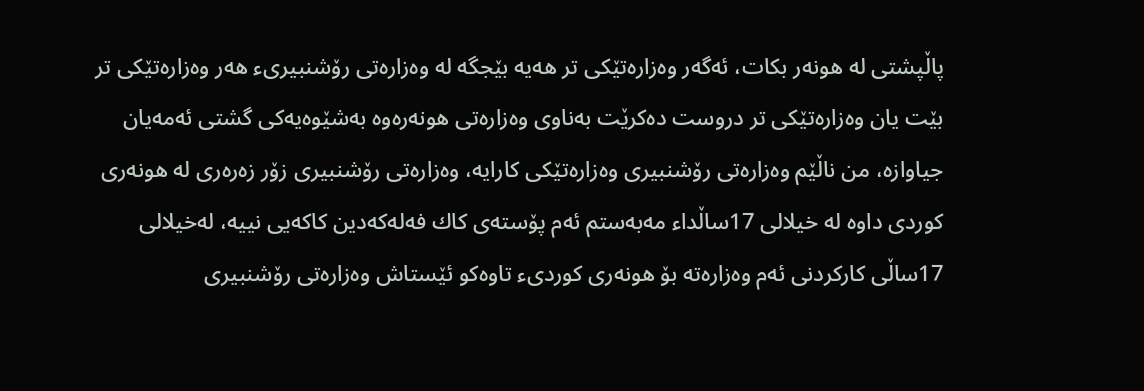پاڵپشتى له‌ هونه‌ر بكات، ئه‌گه‌ر وه‌زاره‌تێكى تر هه‌یه‌ بێجگه‌ له‌ وه‌زاره‌تى رۆشنبیرىء هه‌ر وه‌زاره‌تێكى تر بێت یان وه‌زاره‌تێكى تر دروست ده‌كرێت به‌ناوى وه‌زاره‌تى هونه‌ره‌وه‌ به‌شێوه‌یه‌كى گشتى ئه‌مه‌یان جیاوازه‌، من ناڵێم وه‌زاره‌تى رۆشنبیرى وه‌زاره‌تێكى كارایه‌، وه‌زاره‌تى رۆشنبیرى زۆر زه‌ره‌رى له‌ هونه‌رى كوردى داوه‌ له‌ خیلالى 17ساڵداء مه‌به‌ستم ئه‌م پۆسته‌ى كاك فه‌له‌كه‌دین كاكه‌یى نییه‌، له‌خیلالى 17ساڵى كاركردنى ئه‌م وه‌زاره‌ته‌ بۆ هونه‌رى كوردىء تاوه‌كو ئێستاش وه‌زاره‌تى رۆشنبیرى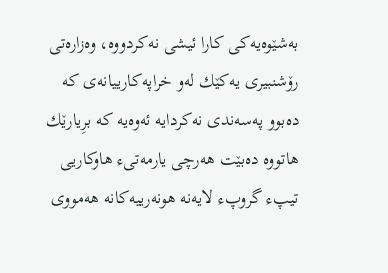به‌شێوه‌یه‌كى كارا ئیشى نه‌كردووه‌، وه‌زاره‌تى رۆشنبیرى یه‌كێك له‌و خراپه‌كارییانه‌ى كه‌ ده‌بوو په‌سه‌ندى نه‌كردایه‌ ئه‌وه‌یه‌ كه‌ برِیارێك هاتووه‌ ده‌بێت هه‌رچى یارمه‌تىء هاوكاریى تیپء گروپء لایه‌نه‌ هونه‌رییه‌كانه‌ هه‌مووى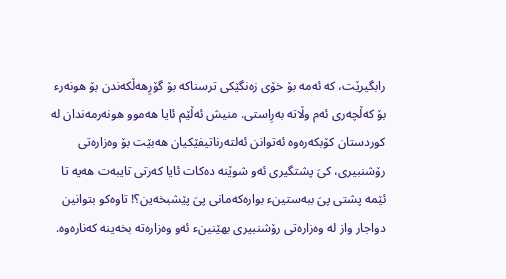رابگیرێت، كه‌ ئه‌مه‌ بۆ خۆى زه‌نگێكى ترسناكه‌ بۆ گۆرِهه‌ڵكه‌ندن بۆ هونه‌رء بۆ كه‌ڵچه‌رى ئه‌م وڵاته‌ به‌رِاستى. منیش ئه‌ڵێم ئایا هه‌موو هونه‌رمه‌ندان له‌ كوردستان كۆبكه‌ره‌وه‌ ئه‌توانن ئه‌لته‌رناتیفێكیان هه‌بێت بۆ وه‌زاره‌تى رۆشنبیرى، كىَ پشتگیرى ئه‌و شوێنه‌ ده‌كات ئایا كه‌رتى تایبه‌ت هه‌یه‌ تا ئێمه‌ پشتى پىَ ببه‌ستینء بواره‌كه‌مانى پىَ پێشبخه‌ین؟! تاوه‌كو بتوانین دواجار واز له‌ وه‌زاره‌تى رۆشنبیرى بهێنینء ئه‌و وه‌زاره‌ته‌ بخه‌ینه‌ كه‌ناره‌وه‌.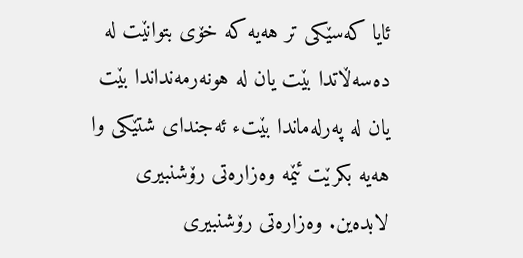ئایا كه‌سێكى تر هه‌یه‌ كه‌ خۆى بتوانێت له‌ ده‌سه‌ڵاتدا بێت یان له‌ هونه‌رمه‌نداندا بێت یان له‌ په‌رله‌ماندا بێتء ئه‌جنداى شتێكى وا هه‌یه‌ بكرێت ئێمه‌ وه‌زاره‌تى رۆشنبیرى لابده‌ین. وه‌زاره‌تى رۆشنبیرى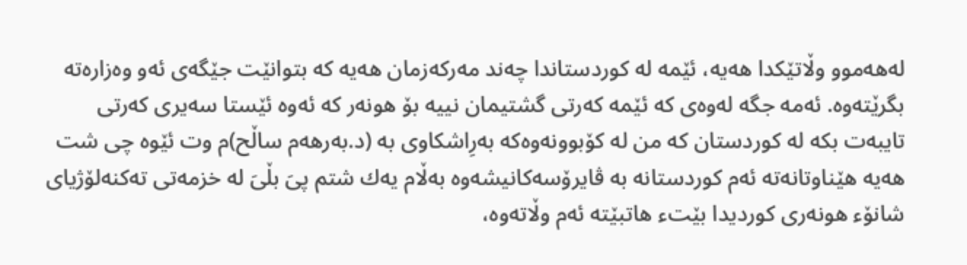له‌هه‌موو وڵاتێكدا هه‌یه‌، ئێمه‌ له‌ كوردستاندا چه‌ند مه‌ركه‌زمان هه‌یه‌ كه‌ بتوانێت جێگه‌ى ئه‌و وه‌زاره‌ته‌ بگرێته‌وه‌. ئه‌مه‌ جگه‌ له‌وه‌ى كه‌ ئێمه‌ كه‌رتى گشتیمان نییه‌ بۆ هونه‌ر كه‌ ئه‌وه‌ ئێستا سه‌یرى كه‌رتى تایبه‌ت بكه‌ له‌ كوردستان كه‌ من له‌ كۆبوونه‌وه‌كه‌ به‌رِاشكاوى به‌ (د.به‌رهه‌م ساڵح)م وت ئێوه‌ چى شت هه‌یه‌ هێناوتانه‌ته‌ ئه‌م كوردستانه‌ به‌ ڤایرۆسه‌كانیشه‌وه‌ به‌ڵام یه‌ك شتم پىَ بڵىَ له‌ خزمه‌تى ته‌كنه‌لۆژیاى شانۆء هونه‌رى كوردیدا بێتء هاتبێته‌ ئه‌م وڵاته‌وه‌،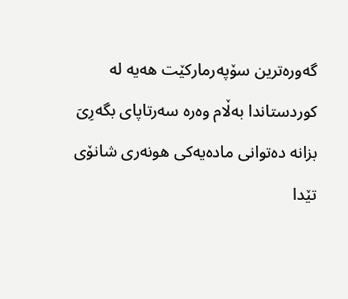گه‌وره‌ترین سۆپه‌رماركێت هه‌یه‌ له‌ كوردستاندا به‌ڵام وه‌ره‌ سه‌رتاپاى بگه‌رِىَ بزانه‌ ده‌توانى ماده‌یه‌كى هونه‌رى شانۆى تێدا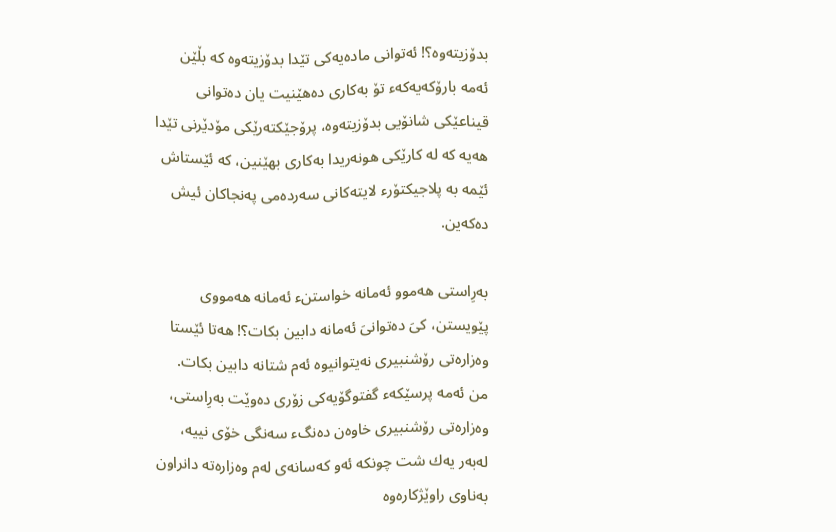بدۆزیته‌وه‌؟! ئه‌توانى ماده‌یه‌كى تێدا بدۆزیته‌وه‌ كه‌ بڵێن ئه‌مه‌ بارۆكه‌یه‌كه‌ء تۆ به‌كارى ده‌هێنیت یان ده‌توانى قیناعێكى شانۆیى بدۆزیته‌وه‌، پرۆجێكته‌رێكى مۆدێرنى تێدا هه‌یه‌ كه‌ له‌ كارێكى هونه‌ریدا به‌كارى بهێنین، كه‌ ئێستاش ئێمه‌ به‌ پلاجیكتۆرء لایته‌كانى سه‌رده‌مى په‌نجاكان ئیش ده‌كه‌ین.

به‌رِاستى هه‌موو ئه‌مانه‌ خواستنء ئه‌مانه‌ هه‌مووى پێویستن، كىَ ده‌توانىَ ئه‌مانه‌ دابین بكات؟! هه‌تا ئێستا وه‌زاره‌تى رۆشنبیرى نه‌یتوانیوه‌ ئه‌م شتانه‌ دابین بكات. من ئه‌مه‌ پرسێكه‌ء گفتوگۆیه‌كى زۆرى ده‌وێت به‌رِاستى، وه‌زاره‌تى رۆشنبیرى خاوه‌ن ده‌نگء سه‌نگى خۆى نییه‌، له‌به‌ر یه‌ك شت چونكه‌ ئه‌و كه‌سانه‌ى له‌م وه‌زاره‌ته‌ دانراون به‌ناوى راوێژكاره‌وه‌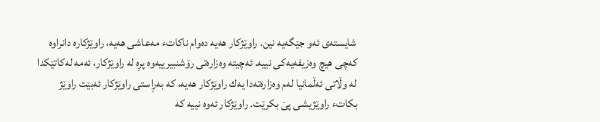شایسته‌ى ئه‌و جێگه‌یه‌ نین. راوێژكار هه‌یه‌ ده‌وام ناكاتء مه‌عاشى هه‌یه‌، راوێژكاره‌ دانراوه‌ كه‌چى هیچ وه‌زیفه‌یه‌كى نییه‌. ئه‌چیته‌ وه‌زاره‌تى رۆشنبیرییه‌وه‌ پرِه‌ له‌ راوێژكار، ئه‌مه‌ له‌كاتێكدا له‌ وڵاتى ئه‌ڵمانیا له‌م وه‌زاره‌ته‌دا یه‌ك راوێژكار هه‌یه‌، كه‌ به‌رِاستى راوێژكار ئه‌بێت راوێژ بكاتء راوێژیشى پىَ بكرێت. راوێژكار ئه‌وه‌ نییه‌ كه‌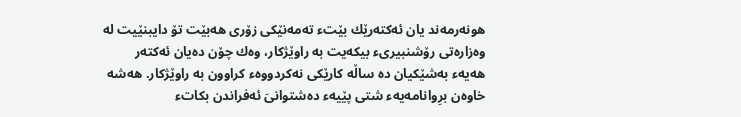هونه‌رمه‌ند یان ئه‌كته‌رێك بێتء ته‌مه‌نێكى زۆرى هه‌بێت تۆ دایبنێیت له‌ وه‌زاره‌تى رۆشنبیرىء بیكه‌یت به‌ راوێژكار، وه‌ك چۆن ده‌یان ئه‌كته‌ر هه‌یه‌ء به‌شێكیان ده‌ ساڵه‌ كارێكى نه‌كردووه‌ء كراوون به‌ راوێژكار. هه‌شه‌ خاوه‌ن برِوانامه‌یه‌ء شتى پێیه‌ء ده‌شتوانىَ ئه‌فراندن بكاتء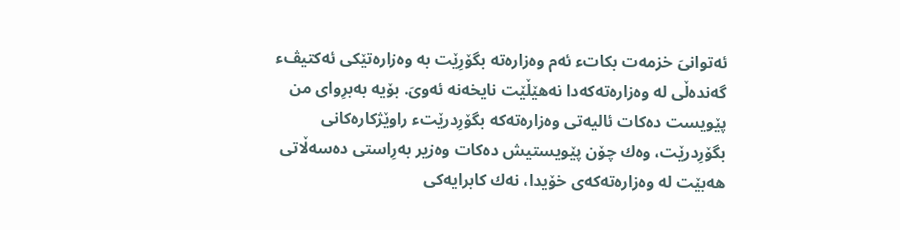ئه‌توانىَ خزمه‌ت بكاتء ئه‌م وه‌زاره‌ته‌ بگۆرِێت به‌ وه‌زاره‌تێكى ئه‌كتیڤء گه‌نده‌ڵى له‌ وه‌زاره‌ته‌كه‌دا نه‌هێڵێت نایخه‌نه‌ ئه‌وىَ. بۆیه‌ به‌برِواى من پێویست ده‌كات ئالیه‌تى وه‌زاره‌ته‌كه‌ بگۆرِدرێتء راوێژكاره‌كانى بگۆرِدرێت، وه‌ك چۆن پێویستیش ده‌كات وه‌زیر به‌رِاستى ده‌سه‌ڵاتى هه‌بێت له‌ وه‌زاره‌ته‌كه‌ى خۆیدا، نه‌ك كابرایه‌كى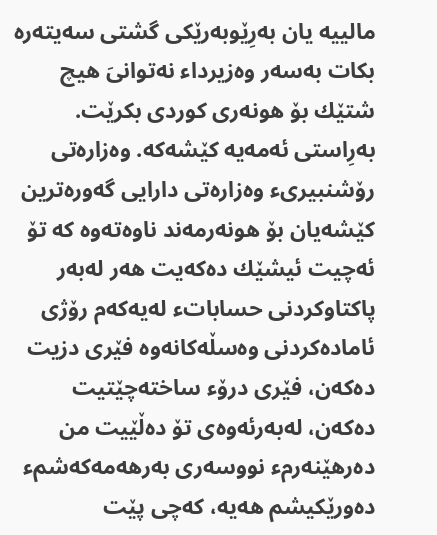مالییه‌ یان به‌رِێوبه‌رێكى گشتى سه‌یته‌ره‌ بكات به‌سه‌ر وه‌زیرداء نه‌توانىَ هیچ شتێك بۆ هونه‌رى كوردى بكرێت. به‌رِاستى ئه‌مه‌یه‌ كێشه‌كه‌. وه‌زاره‌تى رۆشنبیرىء وه‌زاره‌تى دارایى گه‌وره‌ترین كێشه‌یان بۆ هونه‌رمه‌ند ناوه‌ته‌وه‌ كه‌ تۆ ئه‌چیت ئیشێك ده‌كه‌یت هه‌ر له‌به‌ر پاكتاوكردنى حساباتء له‌یه‌كه‌م رۆژى ئاماده‌كردنى وه‌سڵه‌كانه‌وه‌ فێرى دزیت ده‌كه‌ن، فێرى درۆء ساخته‌چێتیت ده‌كه‌ن، له‌به‌رئه‌وه‌ى تۆ ده‌ڵێیت من ده‌رهێنه‌رمء نووسه‌رى به‌رهه‌مه‌كه‌شمء ده‌ورێكیشم هه‌یه‌، كه‌چى پێت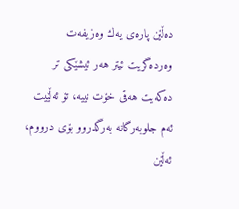ده‌ڵێن پاره‌ى یه‌ك وه‌زیفه‌ت وه‌رده‌گریت ئیتر هه‌ر ئیشێكى تر ده‌كه‌یت هه‌قى خۆت نییه‌، تۆ ئه‌ڵێیت ئه‌م جلوبه‌رگانه‌ به‌رگدروو بۆى درووم، ئه‌ڵێن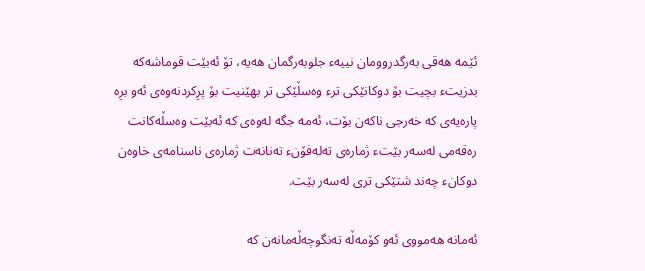ئێمه‌ هه‌قى به‌رگدروومان نییه‌ء جلوبه‌رگمان هه‌یه‌، تۆ ئه‌بێت قوماشه‌كه‌ بدزیتء بچیت بۆ دوكانێكى ترء وه‌سڵێكى تر بهێنیت بۆ پرِكردنه‌وه‌ى ئه‌و برِه‌ پاره‌یه‌ى كه‌ خه‌رجى ناكه‌ن بۆت، ئه‌مه‌ جگه‌ له‌وه‌ى كه‌ ئه‌بێت وه‌سڵه‌كانت ره‌قه‌مى له‌سه‌ر بێتء ژماره‌ى ته‌له‌فۆنء ته‌نانه‌ت ژماره‌ى ناسنامه‌ى خاوه‌ن دوكانء چه‌ند شتێكى ترى له‌سه‌ر بێت.

ئه‌مانه‌ هه‌مووى ئه‌و كۆمه‌ڵه‌ ته‌نگوچه‌ڵه‌مانه‌ن كه‌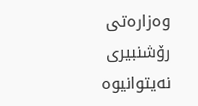وه‌زاره‌تى رۆشنبیرى نه‌یتوانیوه‌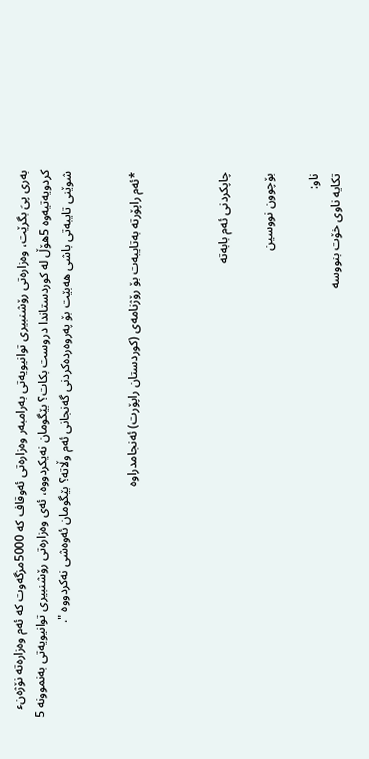به‌رى پىَ بگرێت، وه‌زاره‌تى رۆشنبیرى توانیویه‌تى به‌رامبه‌ر وه‌زاره‌تى ئه‌وقاف كه‌ 5000مزگه‌وت كه‌ ئه‌م وه‌زاره‌ته‌ نۆژه‌نء كردویه‌تیه‌وه‌ 5هۆڵ له‌ كوردستاندا دروست بكات؟ بێگومان نه‌یكردووه‌، ئه‌ى وه‌زاره‌تى رۆشنبیرى توانیویه‌تى به‌نموونه‌ 5 شوێنى تایبه‌تى باشى هه‌بێت بۆ په‌روه‌رده‌كردنى گه‌نجانى ئه‌م وڵاته‌؟ بێگومان ئه‌وه‌شى نه‌كردووه‌ ".


*ئه‌م راپۆرته‌ به‌تایبه‌ت بۆ رۆژنامه‌ى (كوردستان راپۆرت) ئه‌نجامدراوه‌



چاپكردنی ئه‌م بابه‌ته‌

بۆچوون نووسین

ناو:
تكایه‌ ناوی خۆت بنووسه‌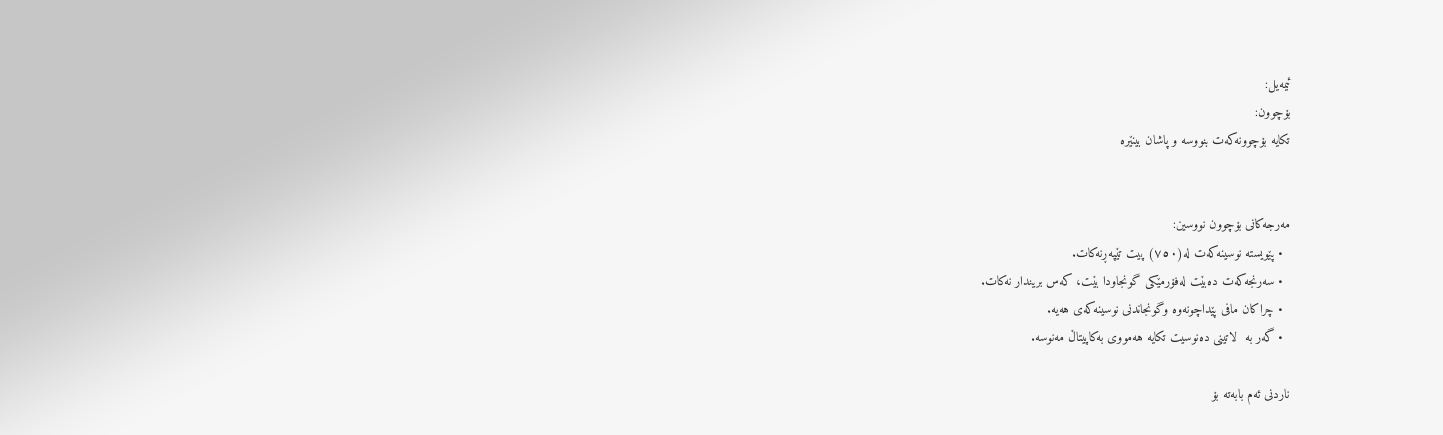ئیمه‌یل:
بۆچوون:
تكایه‌ بۆچوونه‌كه‌ت بنووسه‌ و پاشان بینێره‌


مه‌رجه‌كانی بۆچوون نووسین:
  • پێویسته‌ نوسینه‌که‌ت له‌(٧٥٠) پیت تێپه‌ڕنه‌کات.
  • سه‌رنجه‌كه‌ت ده‌بێت له‌فۆرمێكی گونجاو‌دا بێت، كه‌س بریندار نه‌كات.
  • چراكان ‌مافی پێداچونه‌وه‌ وگونجاندنی نوسینه‌که‌ی هه‌یه.
  • گه‌ر به‌  لاتینی ده‌نوسیت تكایه‌ هه‌مووی به‌كاپیتاڵ مه‌نوسه‌.

ناردنی ئه‌م بابه‌ته‌ بۆ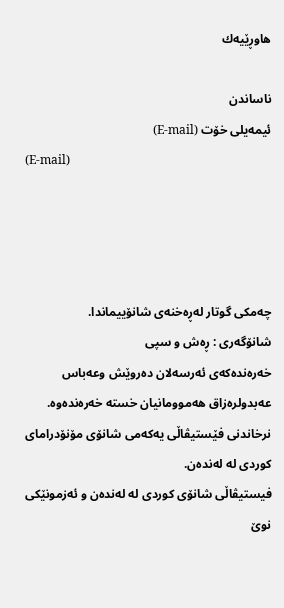هاوڕێیه‌ك

ناساندن
ئیمه‌یلی خۆت (E-mail)
(E-mail)




چەمكى گوتار لەڕەخنەى شانۆییماندا.
شانۆگه‌ری : ڕه‌ش و سپی
خه‌ره‌نده‌که‌ی ئه‌رسه‌لان ده‌روێش وعه‌باس عه‌بدولره‌زاق هه‌موومانیان خسته‌ خه‌ره‌نده‌وه‌.
نرخاندنی فێستیڤاڵی یه‌که‌می شانۆی مۆنۆدرامای کوردی له‌ له‌نده‌ن.
فیستیڤاڵی شانۆی کوردی له‌ له‌نده‌ن و ئه‌زمونێکی نوێ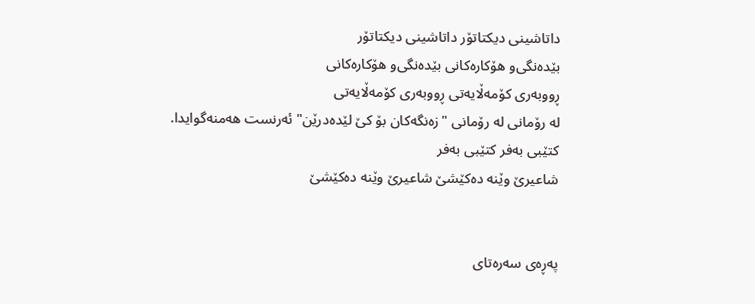داتاشینى دیکتاتۆر داتاشینى دیکتاتۆر
بێده‌نگی‌‌و هۆكاره‌كانی بێده‌نگی‌‌و هۆكاره‌كانی
ڕووبەری کۆمەڵایەتی ڕووبەری کۆمەڵایەتی
له‌ رۆمانی‌ له‌ رۆمانی‌ "زه‌نگه‌كان بۆ كێ‌ لێده‌درێن" ئه‌رنست هه‌منه‌گوایدا.
کتێبی به‌فر کتێبی به‌فر
شاعیرێ وێنه‌ ده‌کێشێ شاعیرێ وێنه‌ ده‌کێشێ


په‌ڕه‌ی سه‌ره‌تای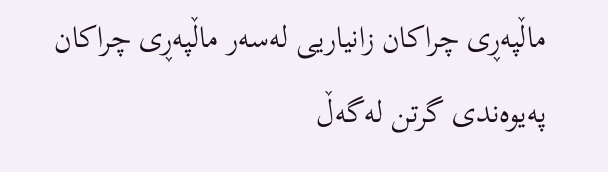ماڵپه‌ڕی چراكان زانیاریی له‌سه‌ر ماڵپه‌ڕی چراكان په‌یوه‌ندی گرتن له‌گه‌ڵ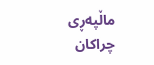ماڵپه‌ڕی چراكان